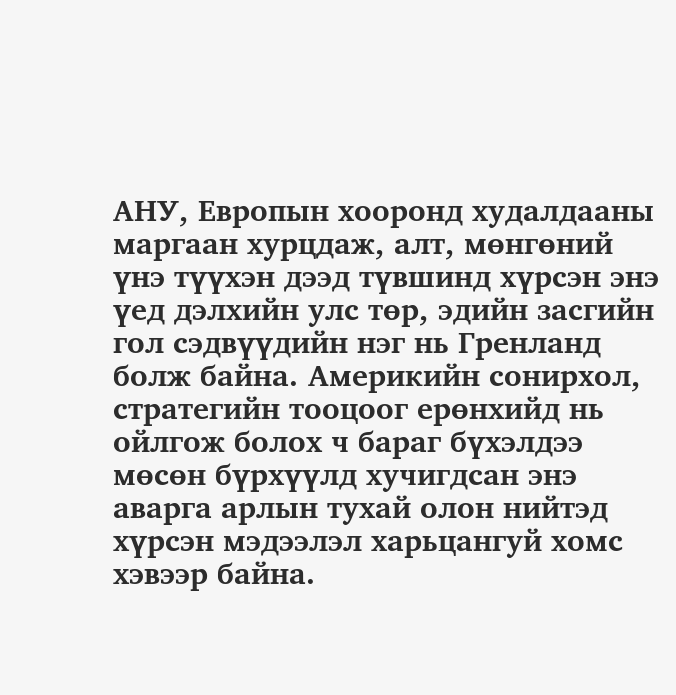АНУ, Европын хооронд худалдааны маргаан хурцдаж, алт, мөнгөний үнэ түүхэн дээд түвшинд хүрсэн энэ үед дэлхийн улс төр, эдийн засгийн гол сэдвүүдийн нэг нь Гренланд болж байна. Америкийн сонирхол, стратегийн тооцоог ерөнхийд нь ойлгож болох ч бараг бүхэлдээ мөсөн бүрхүүлд хучигдсан энэ аварга арлын тухай олон нийтэд хүрсэн мэдээлэл харьцангуй хомс хэвээр байна.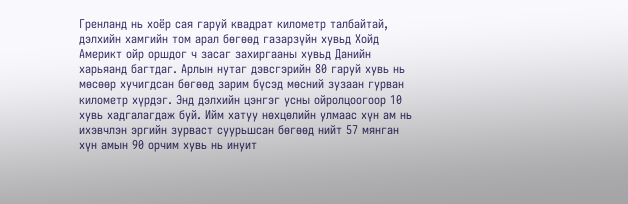Гренланд нь хоёр сая гаруй квадрат километр талбайтай, дэлхийн хамгийн том арал бөгөөд газарзүйн хувьд Хойд Америкт ойр оршдог ч засаг захиргааны хувьд Данийн харьяанд багтдаг. Арлын нутаг дэвсгэрийн 80 гаруй хувь нь мөсөөр хучигдсан бөгөөд зарим бүсэд мөсний зузаан гурван километр хүрдэг. Энд дэлхийн цэнгэг усны ойролцоогоор 10 хувь хадгалагдаж буй. Ийм хатуу нөхцөлийн улмаас хүн ам нь ихэвчлэн эргийн зурваст суурьшсан бөгөөд нийт 57 мянган хүн амын 90 орчим хувь нь инуит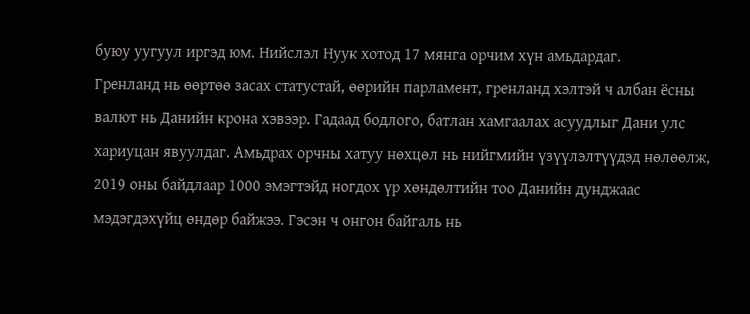буюу уугуул иргэд юм. Нийслэл Нуук хотод 17 мянга орчим хүн амьдардаг.
Гренланд нь өөртөө засах статустай, өөрийн парламент, гренланд хэлтэй ч албан ёсны валют нь Данийн крона хэвээр. Гадаад бодлого, батлан хамгаалах асуудлыг Дани улс хариуцан явуулдаг. Амьдрах орчны хатуу нөхцөл нь нийгмийн үзүүлэлтүүдэд нөлөөлж, 2019 оны байдлаар 1000 эмэгтэйд ногдох үр хөндөлтийн тоо Данийн дунджаас мэдэгдэхүйц өндөр байжээ. Гэсэн ч онгон байгаль нь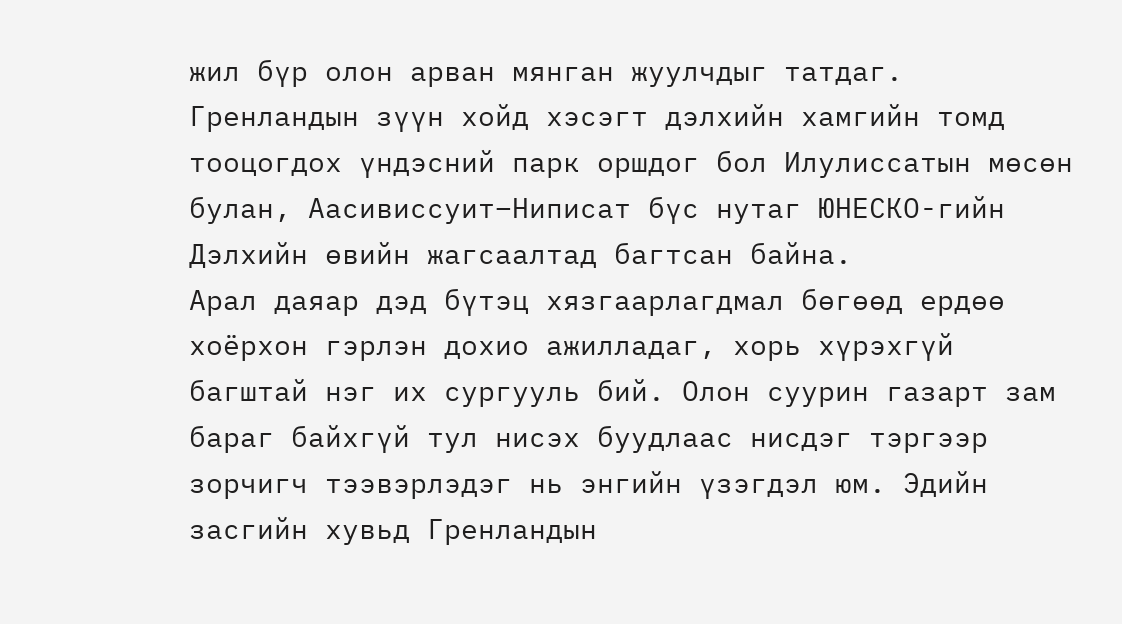жил бүр олон арван мянган жуулчдыг татдаг. Гренландын зүүн хойд хэсэгт дэлхийн хамгийн томд тооцогдох үндэсний парк оршдог бол Илулиссатын мөсөн булан, Аасивиссуит–Ниписат бүс нутаг ЮНЕСКО-гийн Дэлхийн өвийн жагсаалтад багтсан байна.
Арал даяар дэд бүтэц хязгаарлагдмал бөгөөд ердөө хоёрхон гэрлэн дохио ажилладаг, хорь хүрэхгүй багштай нэг их сургууль бий. Олон суурин газарт зам бараг байхгүй тул нисэх буудлаас нисдэг тэргээр зорчигч тээвэрлэдэг нь энгийн үзэгдэл юм. Эдийн засгийн хувьд Гренландын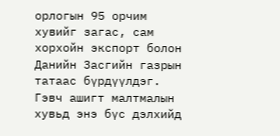орлогын 95 орчим хувийг загас, сам хорхойн экспорт болон Данийн Засгийн газрын татаас бүрдүүлдэг. Гэвч ашигт малтмалын хувьд энэ бүс дэлхийд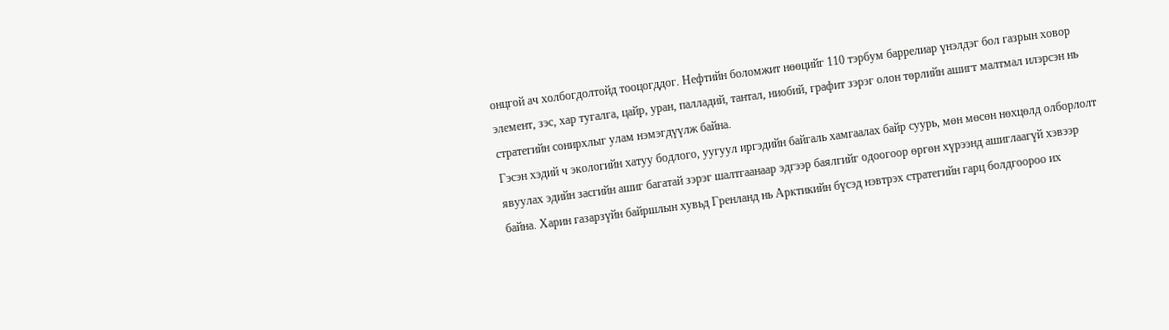онцгой ач холбогдолтойд тооцогддог. Нефтийн боломжит нөөцийг 110 тэрбум баррелиар үнэлдэг бол газрын ховор элемент, зэс, хар тугалга, цайр, уран, палладий, тантал, ниобий, графит зэрэг олон төрлийн ашигт малтмал илэрсэн нь стратегийн сонирхлыг улам нэмэгдүүлж байна.
Гэсэн хэдий ч экологийн хатуу бодлого, уугуул иргэдийн байгаль хамгаалах байр суурь, мөн мөсөн нөхцөлд олборлолт явуулах эдийн засгийн ашиг багатай зэрэг шалтгаанаар эдгээр баялгийг одоогоор өргөн хүрээнд ашиглаагүй хэвээр байна. Харин газарзүйн байршлын хувьд Гренланд нь Арктикийн бүсэд нэвтрэх стратегийн гарц болдгоороо их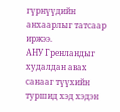гүрнүүдийн анхаарлыг татсаар иржээ.
АНУ Гренландыг худалдан авах санааг түүхийн туршид хэд хэдэн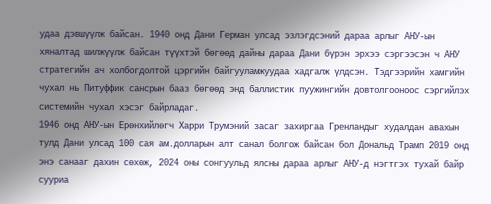удаа дэвшүүлж байсан. 1940 онд Дани Герман улсад эзлэгдсэний дараа арлыг АНУ-ын хяналтад шилжүүлж байсан түүхтэй бөгөөд дайны дараа Дани бүрэн эрхээ сэргээсэн ч АНУ стратегийн ач холбогдолтой цэргийн байгууламжуудаа хадгалж үлдсэн. Тэдгээрийн хамгийн чухал нь Питуффик сансрын бааз бөгөөд энд баллистик пуужингийн довтолгооноос сэргийлэх системийн чухал хэсэг байрладаг.
1946 онд АНУ-ын Ерөнхийлөгч Харри Трумэний засаг захиргаа Гренландыг худалдан авахын тулд Дани улсад 100 сая ам.долларын алт санал болгож байсан бол Дональд Трамп 2019 онд энэ санааг дахин сөхөж, 2024 оны сонгуульд ялсны дараа арлыг АНУ-д нэгтгэх тухай байр сууриа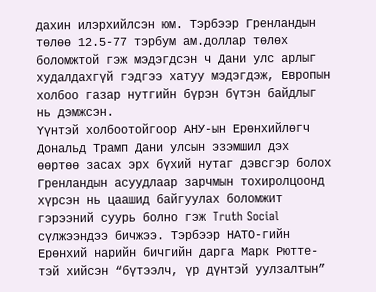дахин илэрхийлсэн юм. Тэрбээр Гренландын төлөө 12.5-77 тэрбум ам.доллар төлөх боломжтой гэж мэдэгдсэн ч Дани улс арлыг худалдахгүй гэдгээ хатуу мэдэгдэж, Европын холбоо газар нутгийн бүрэн бүтэн байдлыг нь дэмжсэн.
Үүнтэй холбоотойгоор АНУ-ын Ерөнхийлөгч Дональд Трамп Дани улсын эзэмшил дэх өөртөө засах эрх бүхий нутаг дэвсгэр болох Гренландын асуудлаар зарчмын тохиролцоонд хүрсэн нь цаашид байгуулах боломжит гэрээний суурь болно гэж Truth Social сүлжээндээ бичжээ. Тэрбээр НАТО-гийн Ерөнхий нарийн бичгийн дарга Марк Рютте-тэй хийсэн “бүтээлч, үр дүнтэй уулзалтын”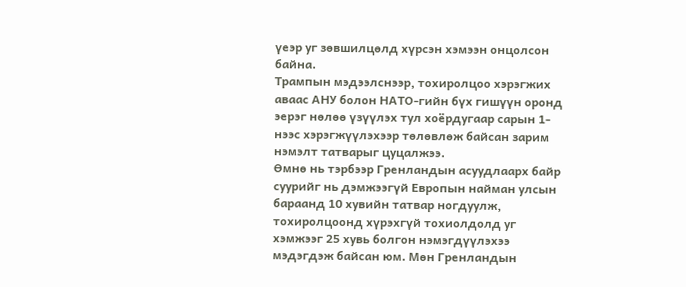үеэр уг зөвшилцөлд хүрсэн хэмээн онцолсон байна.
Трампын мэдээлснээр, тохиролцоо хэрэгжих аваас АНУ болон НАТО-гийн бүх гишүүн оронд эерэг нөлөө үзүүлэх тул хоёрдугаар сарын 1-нээс хэрэгжүүлэхээр төлөвлөж байсан зарим нэмэлт татварыг цуцалжээ.
Өмнө нь тэрбээр Гренландын асуудлаарх байр суурийг нь дэмжээгүй Европын найман улсын бараанд 10 хувийн татвар ногдуулж, тохиролцоонд хүрэхгүй тохиолдолд уг хэмжээг 25 хувь болгон нэмэгдүүлэхээ мэдэгдэж байсан юм. Мөн Гренландын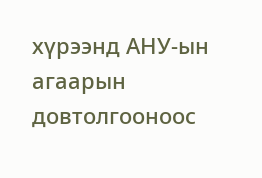хүрээнд АНУ-ын агаарын довтолгооноос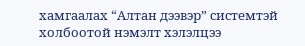хамгаалах “Алтан дээвэр” системтэй холбоотой нэмэлт хэлэлцээ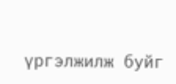үргэлжилж буйг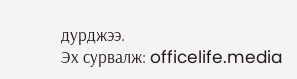дурджээ.
Эх сурвалж: officelife.media